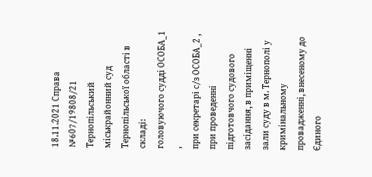18.11.2021 Справа №607/19808/21
Тернопільський міськрайонний суд Тернопільської області в складі:
головуючого судді ОСОБА_1 ,
при секретарі с/з ОСОБА_2 ,
при проведенні підготовчого судового засідання, в приміщенні зали суду в м. Тернополі у кримінальному провадженні, внесеному до Єдиного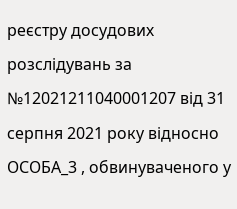реєстру досудових розслідувань за №12021211040001207 від 31 серпня 2021 року відносно ОСОБА_3 , обвинуваченого у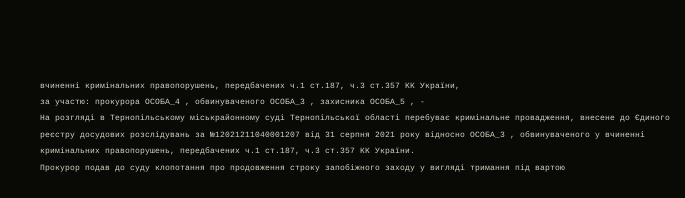вчиненні кримінальних правопорушень, передбачених ч.1 ст.187, ч.3 ст.357 КК України,
за участю: прокурора ОСОБА_4 , обвинуваченого ОСОБА_3 , захисника ОСОБА_5 , -
На розгляді в Тернопільському міськрайонному суді Тернопільської області перебуває кримінальне провадження, внесене до Єдиного реєстру досудових розслідувань за №12021211040001207 від 31 серпня 2021 року відносно ОСОБА_3 , обвинуваченого у вчиненні кримінальних правопорушень, передбачених ч.1 ст.187, ч.3 ст.357 КК України.
Прокурор подав до суду клопотання про продовження строку запобіжного заходу у вигляді тримання під вартою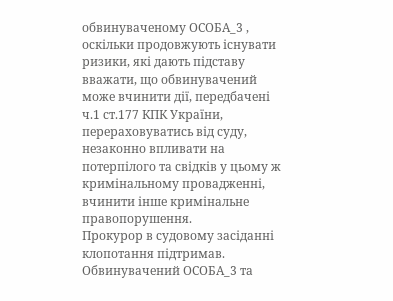обвинуваченому ОСОБА_3 , оскільки продовжують існувати ризики, які дають підставу вважати, що обвинувачений може вчинити дії, передбачені ч.1 ст.177 КПК України, перераховуватись від суду, незаконно впливати на потерпілого та свідків у цьому ж кримінальному провадженні, вчинити інше кримінальне правопорушення.
Прокурор в судовому засіданні клопотання підтримав.
Обвинувачений ОСОБА_3 та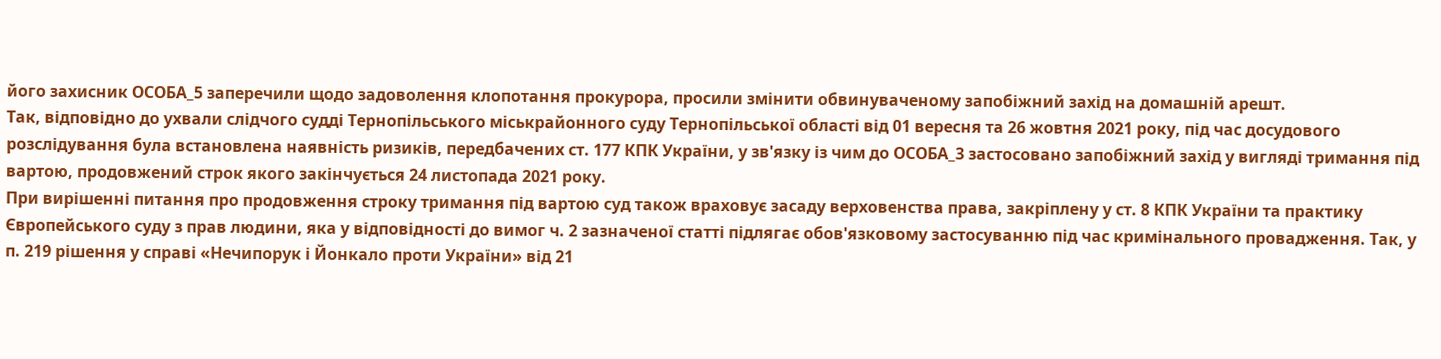його захисник ОСОБА_5 заперечили щодо задоволення клопотання прокурора, просили змінити обвинуваченому запобіжний захід на домашній арешт.
Так, відповідно до ухвали слідчого судді Тернопільського міськрайонного суду Тернопільської області від 01 вересня та 26 жовтня 2021 року, під час досудового розслідування була встановлена наявність ризиків, передбачених ст. 177 КПК України, у зв'язку із чим до ОСОБА_3 застосовано запобіжний захід у вигляді тримання під вартою, продовжений строк якого закінчується 24 листопада 2021 року.
При вирішенні питання про продовження строку тримання під вартою суд також враховує засаду верховенства права, закріплену у ст. 8 КПК України та практику Європейського суду з прав людини, яка у відповідності до вимог ч. 2 зазначеної статті підлягає обов'язковому застосуванню під час кримінального провадження. Так, у п. 219 рішення у справі «Нечипорук і Йонкало проти України» від 21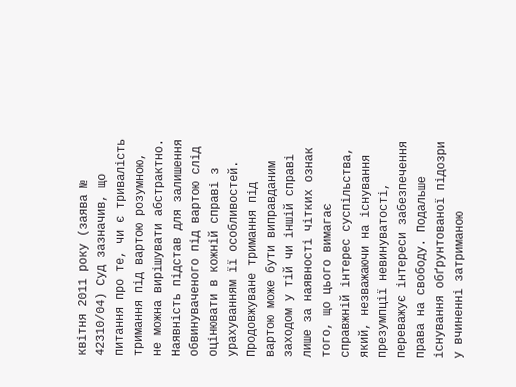квітня 2011 року (заява № 42310/04) Суд зазначив, що питання про те, чи є тривалість тримання під вартою розумною, не можна вирішувати абстрактно. Наявність підстав для залишення обвинуваченого під вартою слід оцінювати в кожній справі з урахуванням її особливостей. Продовжуване тримання під вартою може бути виправданим заходом у тій чи іншій справі лише за наявності чітких ознак того, що цього вимагає справжній інтерес суспільства, який, незважаючи на існування презумпції невинуватості, переважує інтереси забезпечення права на свободу. Подальше існування обґрунтованої підозри у вчиненні затриманою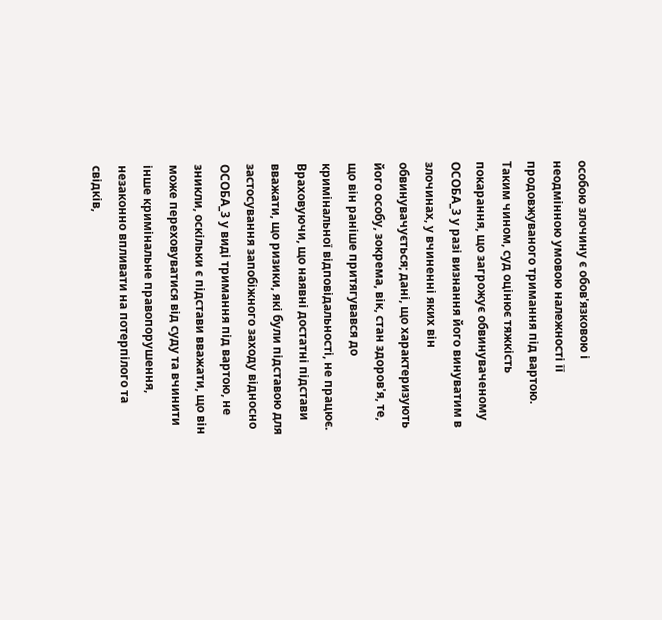особою злочину є обов'язковою і неодмінною умовою належності її продовжуваного тримання під вартою.
Таким чином, суд оцінює тяжкість покарання, що загрожує обвинуваченому ОСОБА_3 у разі визнання його винуватим в злочинах, у вчиненні яких він обвинувачується; дані, що характеризують його особу, зокрема, вік, стан здоров'я, те, що він раніше притягувався до кримінальної відповідальності, не працює.
Враховуючи, що наявні достатні підстави вважати, що ризики, які були підставою для застосування запобіжного заходу відносно ОСОБА_3 у виді тримання під вартою, не зникли, оскільки є підстави вважати, що він може переховуватися від суду та вчинити інше кримінальне правопорушення, незаконно впливати на потерпілого та свідків,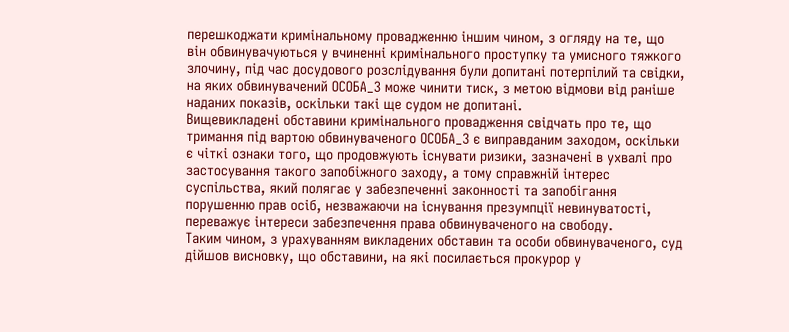перешкоджати кримінальному провадженню іншим чином, з огляду на те, що він обвинувачуються у вчиненні кримінального проступку та умисного тяжкого злочину, під час досудового розслідування були допитані потерпілий та свідки, на яких обвинувачений ОСОБА_3 може чинити тиск, з метою відмови від раніше наданих показів, оскільки такі ще судом не допитані.
Вищевикладені обставини кримінального провадження свідчать про те, що тримання під вартою обвинуваченого ОСОБА_3 є виправданим заходом, оскільки є чіткі ознаки того, що продовжують існувати ризики, зазначені в ухвалі про застосування такого запобіжного заходу, а тому справжній інтерес суспільства, який полягає у забезпеченні законності та запобігання порушенню прав осіб, незважаючи на існування презумпції невинуватості, переважує інтереси забезпечення права обвинуваченого на свободу.
Таким чином, з урахуванням викладених обставин та особи обвинуваченого, суд дійшов висновку, що обставини, на які посилається прокурор у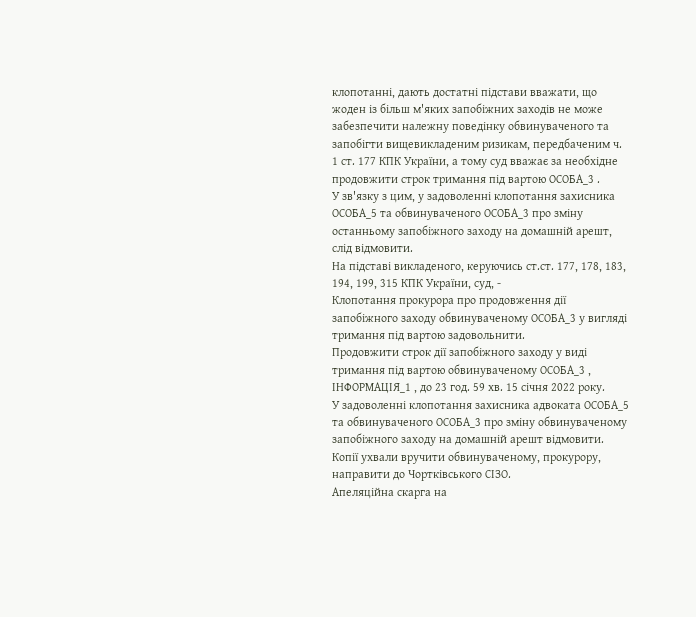клопотанні, дають достатні підстави вважати, що жоден із більш м'яких запобіжних заходів не може забезпечити належну поведінку обвинуваченого та запобігти вищевикладеним ризикам, передбаченим ч. 1 ст. 177 КПК України, а тому суд вважає за необхідне продовжити строк тримання під вартою ОСОБА_3 .
У зв'язку з цим, у задоволенні клопотання захисника ОСОБА_5 та обвинуваченого ОСОБА_3 про зміну останньому запобіжного заходу на домашній арешт, слід відмовити.
На підставі викладеного, керуючись ст.ст. 177, 178, 183, 194, 199, 315 КПК України, суд, -
Клопотання прокурора про продовження дії запобіжного заходу обвинуваченому ОСОБА_3 у вигляді тримання під вартою задовольнити.
Продовжити строк дії запобіжного заходу у виді тримання під вартою обвинуваченому ОСОБА_3 , ІНФОРМАЦІЯ_1 , до 23 год. 59 хв. 15 січня 2022 року.
У задоволенні клопотання захисника адвоката ОСОБА_5 та обвинуваченого ОСОБА_3 про зміну обвинуваченому запобіжного заходу на домашній арешт відмовити.
Копії ухвали вручити обвинуваченому, прокурору, направити до Чортківського СІЗО.
Апеляційна скарга на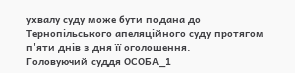ухвалу суду може бути подана до Тернопільського апеляційного суду протягом п'яти днів з дня її оголошення.
Головуючий суддя ОСОБА_1